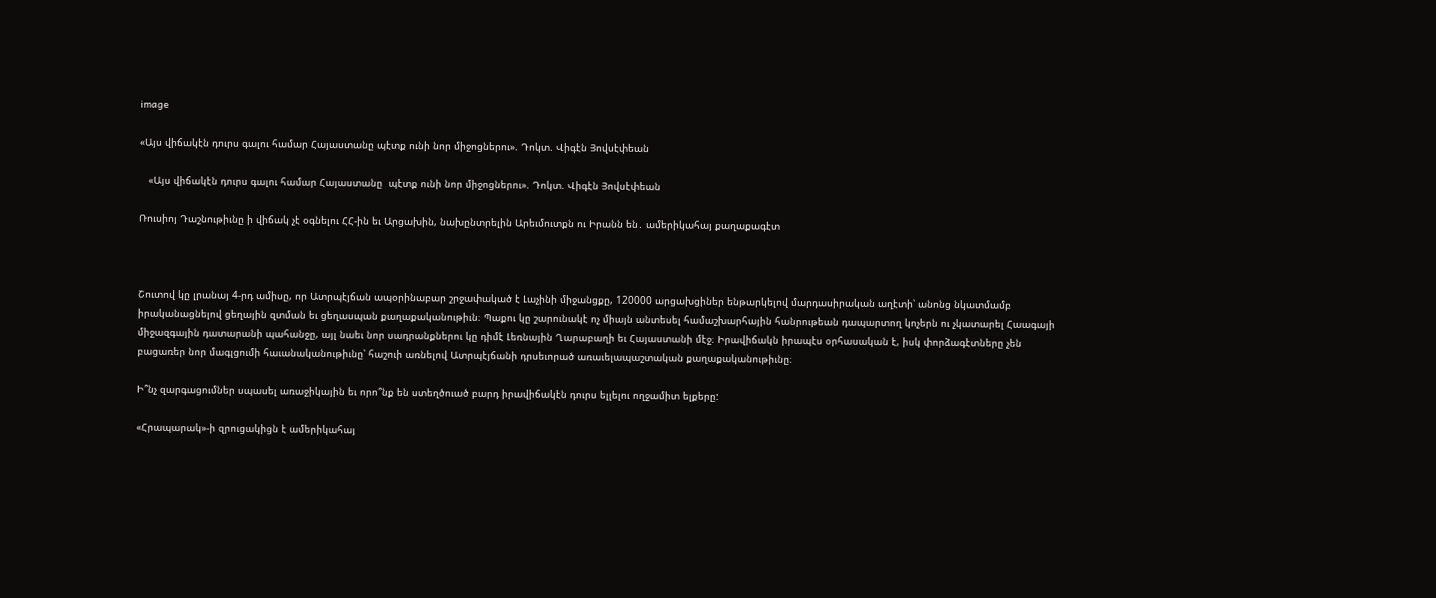image

«Այս վիճակէն դուրս գալու համար Հայաստանը պէտք ունի նոր միջոցներու». Դոկտ. Վիգէն Յովսէփեան

   «Այս վիճակէն դուրս գալու համար Հայաստանը  պէտք ունի նոր միջոցներու». Դոկտ. Վիգէն Յովսէփեան

Ռուսիոյ Դաշնութիւնը ի վիճակ չէ օգնելու ՀՀ-ին եւ Արցախին, նախընտրելին Արեւմուտքն ու Իրանն են․ ամերիկահայ քաղաքագէտ



Շուտով կը լրանայ 4-րդ ամիսը, որ Ատրպէյճան ապօրինաբար շրջափակած է Լաչինի միջանցքը, 120000 արցախցիներ ենթարկելով մարդասիրական աղէտի՝ անոնց նկատմամբ իրականացնելով ցեղային զտման եւ ցեղասպան քաղաքականութիւն։ Պաքու կը շարունակէ ոչ միայն անտեսել համաշխարհային հանրութեան դապարտող կոչերն ու չկատարել Հաագայի միջազգային դատարանի պահանջը, այլ նաեւ նոր սադրանքներու կը դիմէ Լեռնային Ղարաբաղի եւ Հայաստանի մէջ։ Իրավիճակն իրապէս օրհասական է, իսկ փորձագէտները չեն բացառեր նոր մագլցումի հաւանականութիւնը՝ հաշուի առնելով Ատրպէյճանի դրսեւորած առաւելապաշտական քաղաքականութիւնը։

Ի՞նչ զարգացումներ սպասել առաջիկային եւ որո՞նք են ստեղծուած բարդ իրավիճակէն դուրս ելլելու ողջամիտ ելքերը:

«Հրապարակ»-ի զրուցակիցն է ամերիկահայ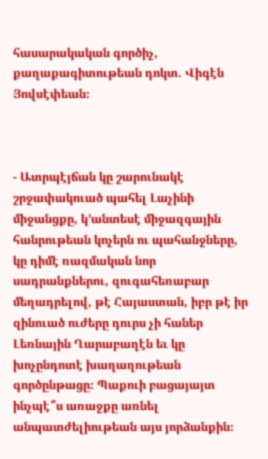հասարակական գործիչ, քաղաքագիտութեան դոկտ. Վիգէն Յովսէփեան։



- Ատրպէյճան կը շարունակէ շրջափակուած պահել Լաչինի միջանցքը, կ'անտեսէ միջազգային հանրութեան կոչերն ու պահանջները, կը դիմէ ռազմական նոր սադրանքներու, զուգահեռաբար մեղադրելով, թէ Հայաստան, իբր թէ իր զինուած ուժերը դուրս չի հաներ Լեռնային Ղարաբաղէն եւ կը խոչընդոտէ խաղաղութեան գործընթացը։ Պաքուի բացայայտ ինչպէ՞ս առաջքը առնել անպատժելիութեան այս յորձանքին։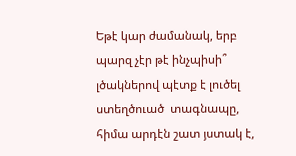Եթէ կար ժամանակ, երբ պարզ չէր թէ ինչպիսի՞ լծակներով պէտք է լուծել ստեղծուած  տագնապը, հիմա արդէն շատ յստակ է,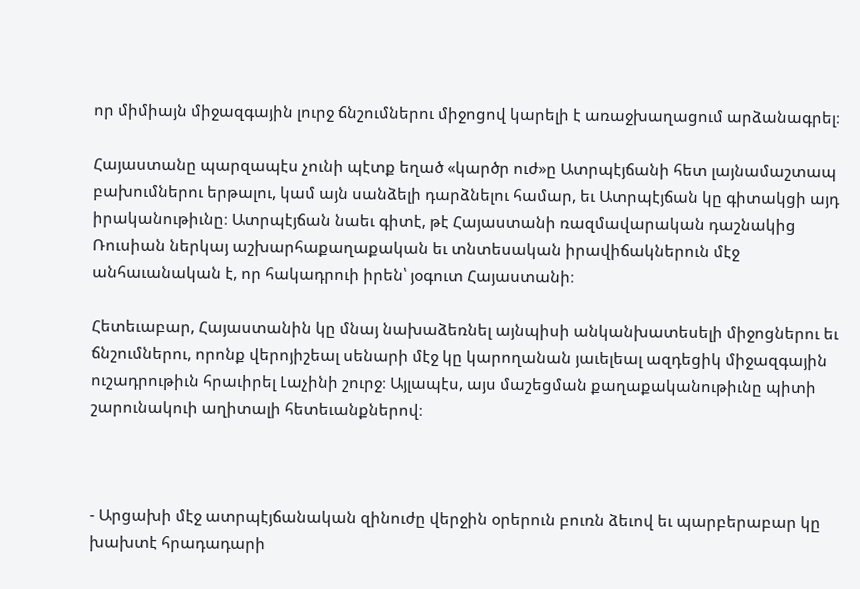որ միմիայն միջազգային լուրջ ճնշումներու միջոցով կարելի է առաջխաղացում արձանագրել։

Հայաստանը պարզապէս չունի պէտք եղած «կարծր ուժ»ը Ատրպէյճանի հետ լայնամաշտապ բախումներու երթալու, կամ այն սանձելի դարձնելու համար, եւ Ատրպէյճան կը գիտակցի այդ իրականութիւնը։ Ատրպէյճան նաեւ գիտէ, թէ Հայաստանի ռազմավարական դաշնակից Ռուսիան ներկայ աշխարհաքաղաքական եւ տնտեսական իրավիճակներուն մէջ անհաւանական է, որ հակադրուի իրեն՝ յօգուտ Հայաստանի։

Հետեւաբար, Հայաստանին կը մնայ նախաձեռնել այնպիսի անկանխատեսելի միջոցներու եւ ճնշումներու, որոնք վերոյիշեալ սենարի մէջ կը կարողանան յաւելեալ ազդեցիկ միջազգային ուշադրութիւն հրաւիրել Լաչինի շուրջ։ Այլապէս, այս մաշեցման քաղաքականութիւնը պիտի շարունակուի աղիտալի հետեւանքներով։



- Արցախի մէջ ատրպէյճանական զինուժը վերջին օրերուն բուռն ձեւով եւ պարբերաբար կը խախտէ հրադադարի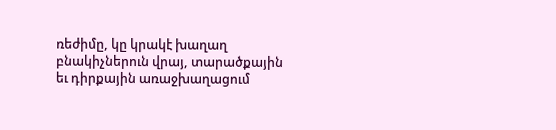ռեժիմը, կը կրակէ խաղաղ բնակիչներուն վրայ, տարածքային եւ դիրքային առաջխաղացում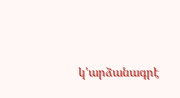կ'արձանագրէ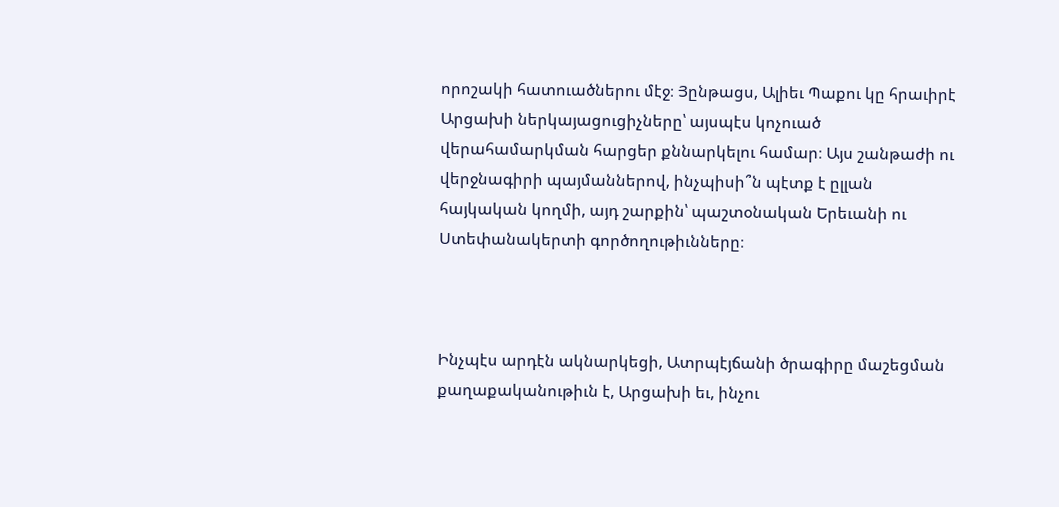որոշակի հատուածներու մէջ։ Յընթացս, Ալիեւ Պաքու կը հրաւիրէ Արցախի ներկայացուցիչները՝ այսպէս կոչուած վերահամարկման հարցեր քննարկելու համար։ Այս շանթաժի ու վերջնագիրի պայմաններով, ինչպիսի՞ն պէտք է ըլլան հայկական կողմի, այդ շարքին՝ պաշտօնական Երեւանի ու Ստեփանակերտի գործողութիւնները։



Ինչպէս արդէն ակնարկեցի, Ատրպէյճանի ծրագիրը մաշեցման քաղաքականութիւն է, Արցախի եւ, ինչու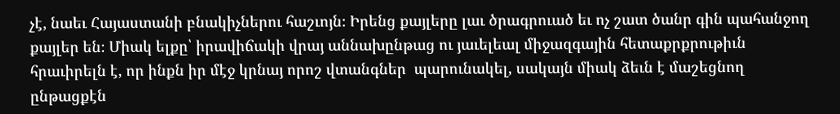չէ, նաեւ Հայաստանի բնակիչներու հաշւոյն։ Իրենց քայլերը լաւ ծրագրուած եւ ոչ շատ ծանր գին պահանջող քայլեր են։ Միակ ելքը՝ իրավիճակի վրայ աննախընթաց ու յաւելեալ միջազգային հետաքրքրութիւն հրաւիրելն է, որ ինքն իր մէջ կրնայ որոշ վտանգներ  պարունակել, սակայն միակ ձեւն է մաշեցնող ընթացքէն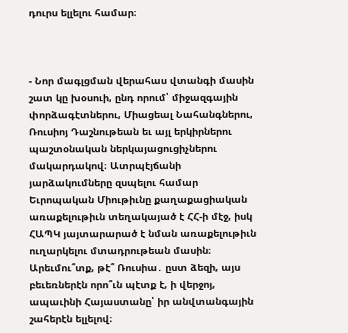դուրս ելլելու համար։



- Նոր մագլցման վերահաս վտանգի մասին շատ կը խօսուի, ընդ որում՝ միջազգային փորձագէտներու, Միացեալ Նահանգներու, Ռուսիոյ Դաշնութեան եւ այլ երկիրներու պաշտօնական ներկայացուցիչներու մակարդակով։ Ատրպէյճանի յարձակումները զսպելու համար Եւրոպական Միութիւնը քաղաքացիական առաքելութիւն տեղակայած է ՀՀ-ի մէջ, իսկ ՀԱՊԿ յայտարարած է նման առաքելութիւն ուղարկելու մտադրութեան մասին։ Արեւմու՞տք, թէ՞ Ռուսիա․ ըստ ձեզի, այս բեւեռներէն որո՞ւն պէտք է, ի վերջոյ, ապաւինի Հայաստանը՝ իր անվտանգային շահերէն ելլելով։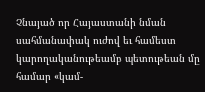Չնայած որ Հայաստանի նման սահմանափակ ուժով եւ համեստ կարողականութեամբ պետութեան մը համար «կամ-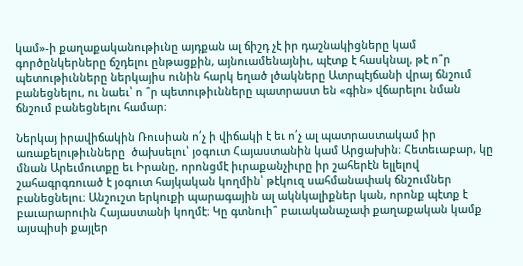կամ»-ի քաղաքականութիւնը այդքան ալ ճիշդ չէ իր դաշնակիցները կամ գործընկերները ճշդելու ընթացքին, այնուամենայնիւ, պէտք է հասկնալ, թէ ո՞ր պետութիւնները ներկայիս ունին հարկ եղած լծակները Ատրպէյճանի վրայ ճնշում բանեցնելու, ու նաեւ՝ ո ՞ր պետութիւնները պատրաստ են «գին» վճարելու նման ճնշում բանեցնելու համար։

Ներկայ իրավիճակին Ռուսիան ո՛չ ի վիճակի է եւ ո՛չ ալ պատրաստակամ իր առաքելութիւնները  ծախսելու՝ յօգուտ Հայաստանին կամ Արցախին։ Հետեւաբար, կը մնան Արեւմուտքը եւ Իրանը, որոնցմէ իւրաքանչիւրը իր շահերէն ելլելով շահագրգռուած է յօգուտ հայկական կողմին՝ թէկուզ սահմանափակ ճնշումներ բանեցնելու։ Անշուշտ երկուքի պարագային ալ ակնկալիքներ կան, որոնք պէտք է բաւարարուին Հայաստանի կողմէ։ Կը գտնուի՞ բաւականաչափ քաղաքական կամք այսպիսի քայլեր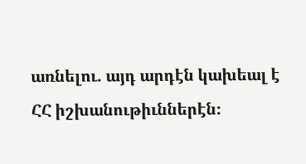առնելու. այդ արդէն կախեալ է ՀՀ իշխանութիւններէն։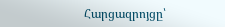Հարցազրոյցը՝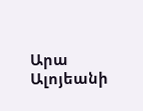Արա Ալոյեանի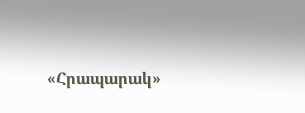«Հրապարակ»